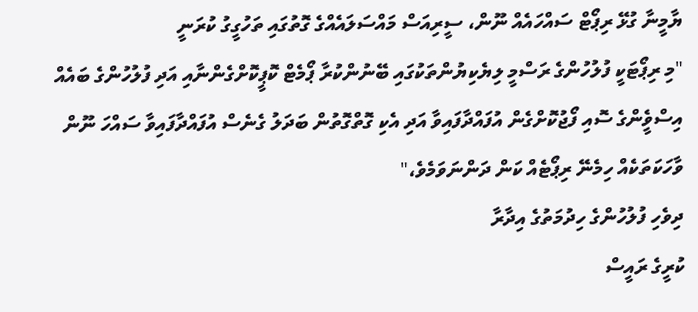ޔާމީނާ ގުޅޭ ރިޕޯޓް ސައްހައެއް ނޫން، ސީރިއަސް މައްސަލައެއްގެ ގޮތުގައި ތަހުގީގު ކުރަނީ
"މި ރިޕޯޓަކީ ފުލުހުންގެ ރަސްމީ ލިޔެކިޔުންތަކުގައި ބޭނުންކުރާ ޕޯމެޓް ކޮޕީކޮށްގެންނާއި އަދި ފުލުހުންގެ ބައެއް އިސްވެީންގެ ސޮއި ފޯޖުކޮށްގެން އުފައްދާފައިވާ އަދި އެކި ގޮތްގޮތުން ބަދަލު ގެނެސް އުފައްދާފައިވާ ސައްހަ ނޫން ވާހަކަތަކެއް ހިމެނޭ ރިޕޯޓެއް ކަން ދަންނަވަމެވެ،"
ދިވެހި ފުލުހުންގެ ހިދުމަތުގެ އިދާރާ
ކުރީގެ ރައީސް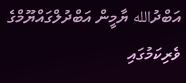އަބްދުالله ޔާމީން އަބްދުލްގައްޔޫމްގެ ވެރިކަމުގައި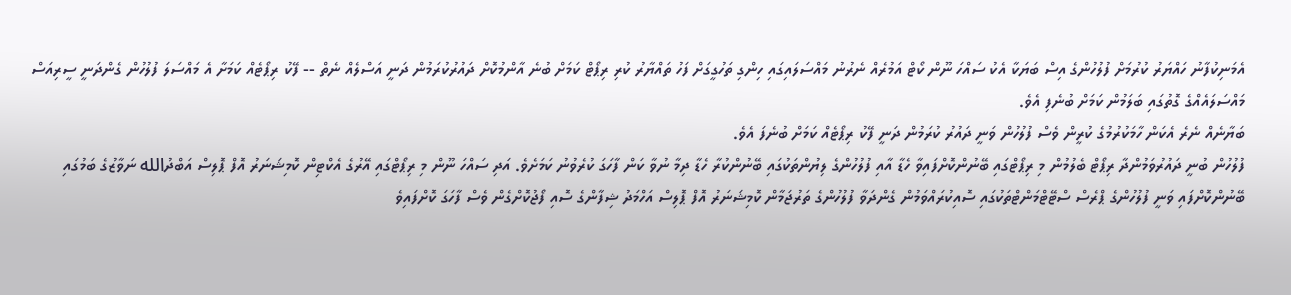އެމަނިކުފާނު ހައްޔަރު ކުރުމަށް ފުލުހުންގެ އިސް ބަޔަކާ އެކު ސައްހަ ނޫން ކޯޓް އަމުރެއް ނެރުނު މައްސަލައިގައި ހިންގި ތަހުގީގަށް ފަހު ތައްޔާރު ކުރި ރިޕޯޓް ކަމަށް ބުނެ އާންމުކޮށް ދައުރުކުރަމުން ދަނީ އަސްލެއް ނެތް -- ފޭކު ރިޕޯޓެއް ކަމަށާ އެ މައްސަލަ ފުލުހުން ގެންދަނީ ސީރިއަސް މައްސަލައެއްގެ ގޮތުގައި ބަލަމުން ކަމަށް ބުނެފި އެވެ.
ބަޔާނެއް ނެރެ އެކަން ހާމަކުރުމުގެ ކުރީން ވެސް ފުލުހުން ވަނީ ދައުރު ކުރަމުން ދަނީ ފޭކު ރިޕޯޓެއް ކަމަށް ބުނެފަ އެވެ.
ފުލުހުން ބުނީ ދައުރުވަމުންދާ ރިޕޯޓް ބެލުމުން މި ރިޕޯޓްގައި ބޭނުންކޮށްފައިވާ ހެޑާ އާއި ފުލުހުންގެ ލިޔުންތަކުގައި ބޭނުންކުރާ ހެޑާ ދިމާ ނުވާ ކަން ފާހަގަ ކުރެވުނު ކަމަށެވެ. އަދި ސައްހަ ނޫން މި ރިޕޯޓްގައި އޭރުގެ އެކްޓިން ކޮމިޝަނަރު އޮފް ޕޮލިސް އަބްދުالله ނަވާޒުގެ ބަމުގައި ބޭނުންކޮށްފައި ވަނީ ފުލުހުންގެ ޕްރެސް ސްޓޭޓްމަންޓްތަކުގައި ސޮއިކުރައްވަމުން ގެންދަވާ ފުލުހުންގެ ތަރުޖަމާން ކޮމިޝަނަރު އޮފް ޕޮލިސް އަހްމަދު ޝިފާންގެ ސޮއި ފޯޖުކޮށްގެން ވެސް ފާހަގަ ކޮށްފައިވެ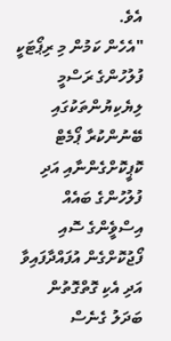އެވެ.
"އެހެން ކަމުން މި ރިޕޯޓަކީ ފުލުހުންގެ ރަސްމީ ލިޔެކިޔުންތަކުގައި ބޭނުންކުރާ ޕޯމެޓް ކޮޕީކޮށްގެންނާއި އަދި ފުލުހުންގެ ބައެއް އިސްވެީންގެ ސޮއި ފޯޖުކޮށްގެން އުފައްދާފައިވާ އަދި އެކި ގޮތްގޮތުން ބަދަލު ގެނެސް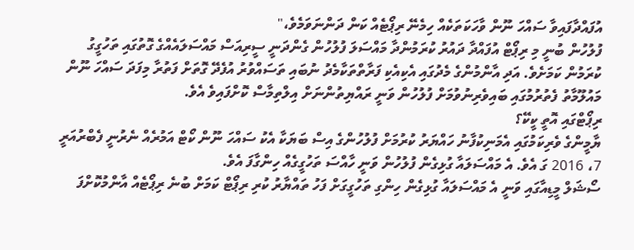އުފައްދާފައިވާ ސައްހަ ނޫން ވާހަކަތަކެއް ހިމެނޭ ރިޕޯޓެއް ކަން ދަންނަވަމެވެ،"
ފުލުހުން ބުނީ މި ރިޕޯޓް އުފައްދާ ދައުރު ކުރަމުންދާ މައްސަލަ ފުލުހުން ގެންދަނީ ސީރިއަސް މައްސަލައެއްގެ ގޮތުގައި ތަހުގީގު ކުރަމުން ކަމަށެވެ. އަދި އާންމުންގެ މެދުގައި އެކިއެކި ފަރާތްތަކާމެދު ނުބައި ތަސައްވުރު އުފެދޭ ގޮތަށް ފަތުރާ މިފަދަ ސައްހަ ނޫން މައުލޫމާތު ފެތުރުމުގައި ބައިވެރިނުވުމަށް ފުލުހުން ވަނީ ރައްޔިތުންނަށް އިލްތިމާސް ކޮށްފައިވެ އެވެ.
ރިޕޯޓްގައި އޮތީ ކީކޭ؟
ޔާމީންގެ ވެރިކަމުގައި އެމަނިކުފާނު ހައްޔަރު ކުރުމަށް ފުލުހުންގެ އިސް ބަޔަކާ އެކު ސައްހަ ނޫން ކޯޓް އަމުރެއް ނެރުނީ ފެބްރުއަރީ 7، 2016 ގަ އެވެ. އެ މައްސަލައާ ގުޅިގެން ފުލުހުން ވަނީ ހާއްސަ ތަހުގީގެއް ހިންގާފަ އެވެ.
ސޯޝަލް މީޑިއާގައި ވަނީ އެ މައްސަލައާ ގުޅިގެން ހިންގި ތަހުގީގަށް ފަހު ތައްޔާރު ކުރި ރިޕޯޓް ކަމަށް ބުނެ ރިޕޯޓެއް އާންމުކޮށްފަ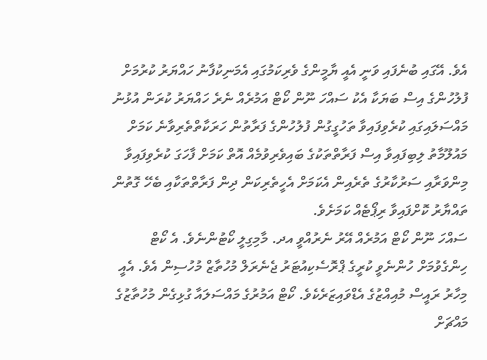އެވެ. އޭގައި ބުނެފައި ވަނީ އެއީ ޔާމީންގެ ވެރިކަމުގައި އެމަނިކުފާނު ހައްޔަރު ކުރުމަށް ފުލުހުންގެ އިސް ބަޔަކާ އެކު ސައްހަ ނޫން ކޯޓް އަމުރެއް ނެރެ ހައްޔަރު ކުރަން އުޅުނު މައްސަލައިގައި ކުރެވިފައިވާ ތަހުގީގުން ފުލުހުންގެ ފަރާތުން ހަރަކާތްތެރިވާނެ ކަމަށް މައުލޫމާތު ލިބިފައިވާ އިސް ފަރާތްތަކުގެ ބައިވެރިވުމެއް އޮތް ކަމަށް ފާހަގަ ކުރެވިފައިވާ މިންވަރާއި ސަރުކާރުގެ ތެރެއިން އެކަމަށް އެހީތެރިކަން ދިން ފަރާތްތަކާއި ބެހޭ ގޮތުން ތައްޔާރު ކޮށްފައިވާ ރިޕޯޓެއް ކަމަށެވެ.
ސައްހަ ނޫން ކޯޓް އަމުރެއް އޭރު ނެރުއްވީ އދ. މާމިގިލީ ކޯޓުންނެވެ. އެ ކޯޓް ހިންގެވުމަށް ހުންނެވީ ކުރީގެ ޕްރޮސެކިއުޓަރު ޖެނެރަލް މުހުތާޒް މުހުސިން އެވެ. އެއީ މިހާރު ރައީސް މުއިއްޒުގެ އެޑްވައިޒަރެކެވެ. ކޯޓް އަމުރުގެ މައްސަލައާ ގުޅިގެން މުހުތާޒުގެ މައްޗަށް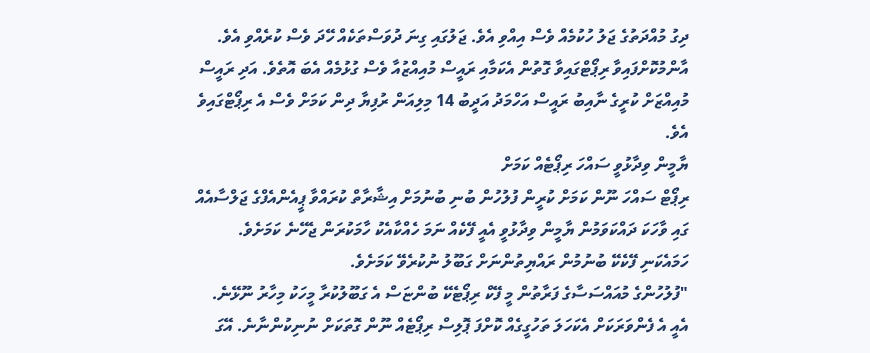ދިގު މުއްދަތުގެ ޖަލު ހުކުމެއް ވެސް އިއްވި އެވެ. ޖަލުގައި ގިނަ ދުވަސްތަކެއް ހޭދަ ވެސް ކުރެއްވި އެވެ.
އާންމުކޮށްފައިވާ ރިޕޯޓްގައިވާ ގޮތުން އެކަމާއި ރައީސް މުއިއްޒުއާ ވެސް ގުޅުމެއް އެބަ އޮތެވެ. އަދި ރައީސް މުއިއްޒަށް ކުރީގެ ނާއިބު ރައީސް އަހްމަދު އަދީބު 14 މިލިއަން ރުފިޔާ ދިން ކަމަށް ވެސް އެ ރިޕޯޓްގައިވެ އެވެ.
ޔާމީން ވިދާޅުވީ ސައްހަ ރިޕޯޓެއް ކަމަށް
ރިޕޯޓް ސައްހަ ނޫން ކަމަށް ކުރީން ފުލުހުން ބުނި ބުނުމަށް އިޝާރާތް ކުރައްވާ ޕީއެންއެފްގެ ޖަލްސާއެއް ގައި ވާހަކަ ދައްކަވަމުން ޔާމީން ވިދާޅުވީ އެއީ ފޭކެއް ނަމަ ހެއްކާއެކު ހާމަކުރަން ޖެހޭނެ ކަމަށެވެ. ހަމައެކަނި ފޭކެކޭ ބުނުމުން ރައްޔިތުންނަށް ގަބޫލު ނުކުރެވޭ ކަމަށެވެ.
"ފުލުހުންގެ މުއައްސަސާގެ ފަރާތުން މީ ފޭކް ރިޕޯޓެކޭ ބުންޏަސް އެ ގަބޫލުކުރާ މީހަކު މިހާރު ނޫޅޭނެ. އެއީ އެ ފެންވަރަކަށް އެކަހަލަ ތަހުގީގެއް ކޮށްފަ ޕޮލިސް ރިޕޯޓެއް ނޫން ގޮތަކަށް ނުނިކުންނާނެ. އޭގަ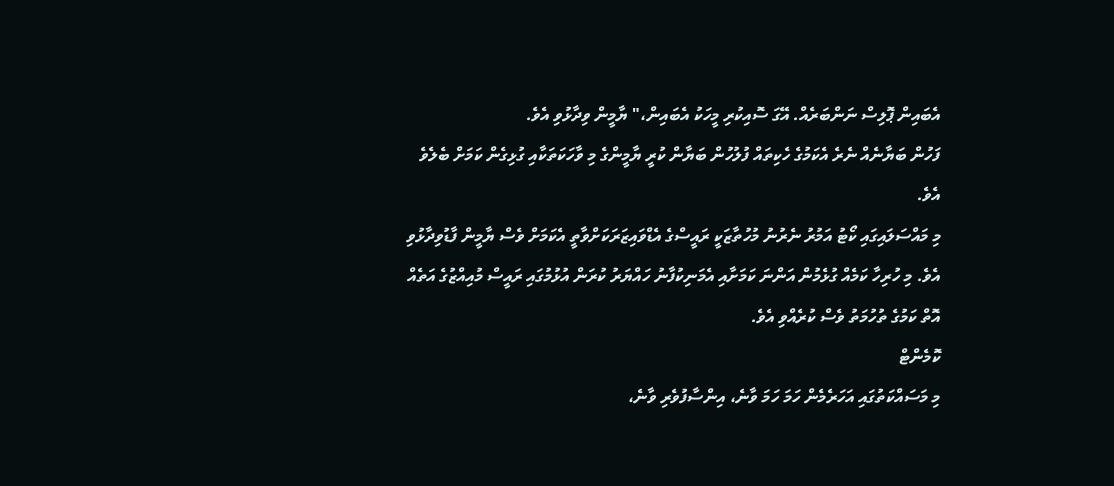އެބައިން ޕޮލިސް ނަންބަރެއް. އޭގަ ސޮއިކުރި މީހަކު އެބައިން،" ޔާމީން ވިދާޅުވި އެވެ.
ފަހުން ބަޔާނެއް ނެރެ އެކަމުގެ ހެކިތައް ފުލުހުން ބަޔާން ކުރީ ޔާމީންގެ މި ވާހަކަތަކާއި ގުޅިގެން ކަމަށް ބެލެވެ އެވެ.
މި މައްސަލައިގައި ކޯޓު އަމުރު ނެރުނު މުހުތާޒަކީ ރައީސްގެ އެޑްވައިޒަރަކަށްވާތީ އެކަމަށް ވެސް ޔާމީން ފާޑުވިދާޅުވި އެވެ. މި ހުރިހާ ކަމެއް ގުޅެމުން އަންނަ ކަމަށާއި އެމަނިކުފާނު ހައްޔަރު ކުރަން އުޅުމުގައި ރައީސް މުއިއްޒުގެ އަތެއް އޮތް ކަމުގެ ތުހުމަތު ވެސް ކުރެއްވި އެވެ.
ކޮމެންޓް
މި މަސައްކަތުގައި އަހަރެމެން ހަމަ ހަމަ ވާނެ، އިންސާފުވެރި ވާނެ،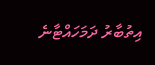އިތުބާރު ދަމަހައްޓާނެ